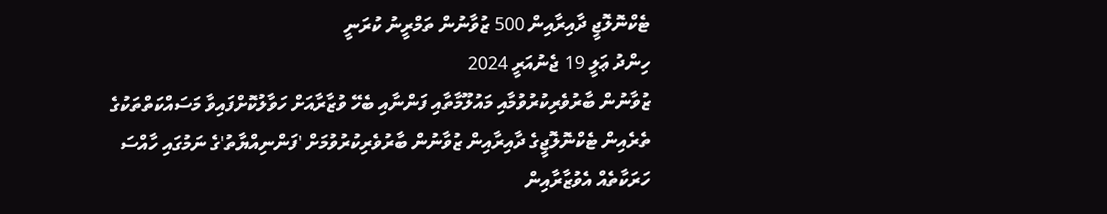ޓެކްނޮލޮޖީ ދާއިރާއިން 500 ޒުވާނުން ތަމްރީނު ކުރަނީ
ހިންދު ޢަލީ 19 ޖެނުއަރީ 2024
ޒުވާނުން ބާރުވެރިކުރުވުމާއި މައުލޫމާތާއި ފަންނާއި ބެހޭ ވުޒާރާއަށް ހަވާލުކޮށްފައިވާ މަސައްކަތްތަކުގެ ތެރެއިން ޓެކްނޮލޮޖީގެ ދާއިރާއިން ޒުވާނުން ބާރުވެރިކުރުވުމަށް 'ފަންނިއްޔާތު'ގެ ނަމުގައި ހާއްސަ ހަރަކާތެއް އެވުޒާރާއިން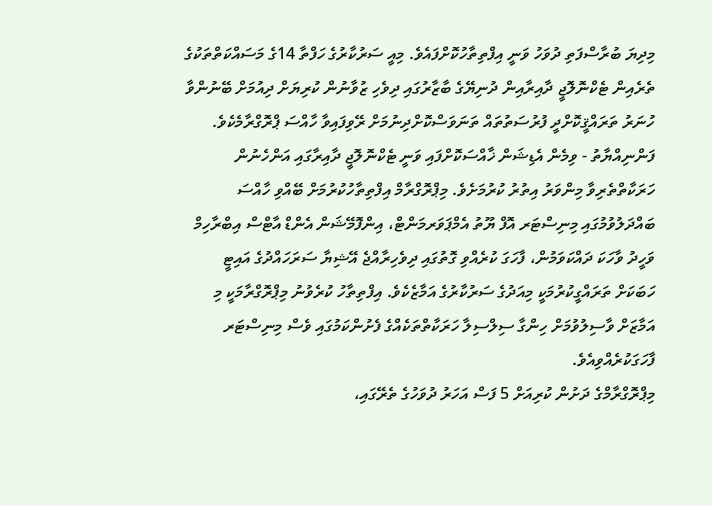މިދިޔަ ބުރާސްފަތި ދުވަހު ވަނީ އިފްތިތާހުކޮށްފައެވެ. މިއީ ސަރުކާރުގެ ހަފްތާ 14ގެ މަސައްކަތްތަކުގެ ތެރެއިން ޓެކްނޮލޮޖީ ދާއިރާއިން ދުނިޔޭގެ ބާޒާރުގައި ދިވެހި ޒުވާނުން ކުރިޔަށް ދިއުމަށް ބޭނުންވާ ހުނަރު ތަރައްޤީކޮށްދީ ފުރުސަތުތައް ތަނަވަސްކޮށްދިނުމަށް ރޭވިފައިވާ ހާއްސަ ޕްރޮގްރާމެކެވެ.
ފަންނިއްޔާތު - ވިމެން އެޑިޝަން ޚާއްސަކޮށްފައި ވަނީ ޓެކްނޮލޮޖީ ދާއިރާގައި އަންހެނުން ހަރަކާތްތެރިވާ މިންވަރު އިތުރު ކުރުމަށެވެ. މިޕްރޮގްރާމް އިފްތިތާހުކުރުމަށް ބޭއްވި ހާއްސަ ބައްދަލުވުމުގައި މިނިސްޓަރ އޮފް ޔޫތު އެމްޕަވަރމަންޓް، އިންފޮމޭޝަން އެންޑް އާޓްސް އިބްރާހިމް ވަހީދު ވާހަކަ ދައްކަވަމުން، ފާހަގަ ކުރެއްވި ގޮތުގައި ދިވެހިރާއްޖެ އޭޝިޔާ ސަރަހައްދުގެ އައިޓީ ހަބަކަށް ތަރައްގީކުރުމަކީ މިއަދުގެ ސަރުކާރުގެ އަމާޒެކެވެ. އިފްތިތާހު ކުރެވުނު މިޕްރޮގްރާމަކީ މި އަމާޒަށް ވާސިލުވުމަށް ހިންގާ ސިލްސިލާ ހަރަކާތްތަކެއްގެ ފެށުންކަމުގައި ވެސް މިނިސްޓަރ ފާހަގަކުރެއްވިއެވެ.
މިޕްރޮގްރާމްގެ ދަށުން ކުރިއަށް 5 ފަސް އަހަރު ދުވަހުގެ ތެރޭގައި،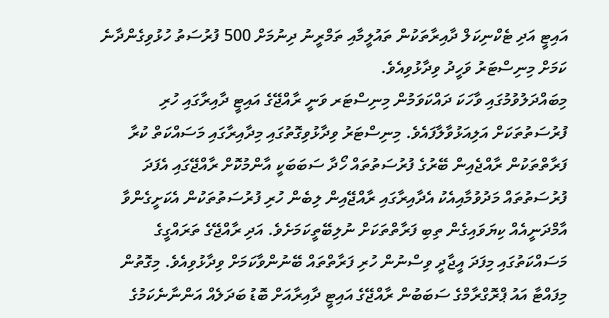އައިޓީ އަދި ޓެކްނިކަލް ދާއިރާތަކުން ތައުލީމާއި ތަމްރީނު ދިނުމަށް 500 ފުރުސަތު ހުޅުވިގެންދާނެ ކަމަށް މިނިސްޓަރު ވަހީދު ވިދާޅުވިއެވެ.
މިބައްދަލުވުމުގައި ވާހަކަ ދައްކަވަމުން މިނިސްޓަރ ވަނީ ރާއްޖޭގެ އައިޓީ ދާއިރާގައި ހުރި ފުރުސަތުތަކަށް އަލިއަޅުވާލާފައެވެ. މިނިސްޓަރު ވިދާޅުވިގޮތުގައި މިދާއިރާގައި މަސައްކަތް ކުރާ ފަރާތްތަކުން ރާއްޖެއިން ބޭރުގެ ފުރުސަތުތައް ހޯދާ ސަބަބަކީ އާންމުކޮށް ރާއްޖޭގައި އެފަދަ ފުރުސަތުތައް މަދުވުމާއިއެކު އެދާއިރާގައި ރާއްޖޭއިން ލިބެން ހުރި ފުރުސަތުތަކުން އެކަށީގެންވާ އާމްދަނީއެއް ކިޔަވައިގެން ތިބި ފަރާތްތަކަށް ނުލިބޭތީކަމަށެވެ. އަދި ރާއްޖޭގެ ތަރައްގީގެ މަސައްކަތުގައި މިފަދަ އީޖާދީ ވިސްނުން ހުރި ފަރާތްތައް ބޭނުންވާކަމަށް ވިދާޅުވިއެވެ. މިގޮތުން މިފައްޓާ އައު ޕްރޮގްރާމްގެ ސަބަބުން ރާއްޖޭގެ އައިޓީ ދާއިރާއަށް ބޮޑު ބަދަލެއް އަންނާނެކަމުގެ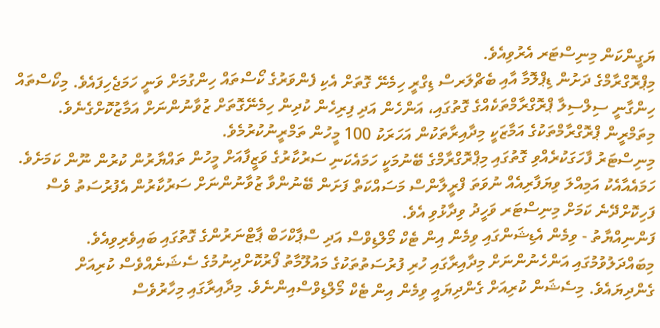ޔަގީންކަން މިނިސްޓަރ އެރުވިއެވެ.
މިޕްރޮގްރާމްގެ ދަށުން ޑިޕްލޮމާ އާއި ބެޗްލަރސް ޑިގްރީ ހިމެނޭ ގޮތަށް އެކި ފެންވަރުގެ ކޯސްތައް ހިންގުމަށް ވަނީ ހަމަޖެހިފައެވެ. މިކޯސްތައް ހިންގާނީ ސިލްސިލާ ޕްރޮގްރާމްތަކެއްގެ ގޮތުގައި، އަންހެން އަދި ފިރިހެން ކުދިން ހިމެނޭގޮތަށް ޒުވާނުންނަށް އަމާޒުކޮށްގެނެވެ. މިތަމްރީން ޕްރޮގްރާމްތަކުގެ އަމާޒަކީ މިދާއިރާތަކުން އަހަރަކު 100 މީހުން ތަމްރީނުކުރުމެވެ.
މިނިސްޓަރު ފާހަގަކުރެއްވި ގޮތުގައި މިޕްރޮގްރާމްގެ ބޭނުމަކީ ހަމައެކަނި ސަރުކާރުގެ ވަޒީފާއަށް މީހުން ތައްޔާރުން ކުރުން ނޫން ކަމަށެވެ. ހަމައެއާއެކު އަމިއްލަ ވިޔަފާރިއެއް ނުވަތަ ފްރީލާންސް މަސައްކަތް ފަށަން ބޭނުންވާ ޒުވާނުންނަށް ސަރުކާރުން އެފުރުސަތު ވެސް ފަހިކޮށްދޭނެ ކަމަށް މިނިސްޓަރ ވަހީދު ވިދާޅުވި އެވެ.
ފަންނިއްޔާތު - ވިމެން އެޑިޝަންގައި ވިމެން އިން ޓެކް މޯލްޑިވްސް އަދި ސްޕާކްހަބް ޕާޓްނަރުންގެ ގޮތުގައި ބައިވެރިވިއެވެ.
މިބައްދަލުވުމުގައި އަންހެނުންނަށް މިދާއިރާގައި ހުރި ފުރުސަތުތަކުގެ މައުލޫމާތު ފޯރުކޮށްދިނުމުގެ ސެޝަނެއްވެސް ކުރިއަށް ގެންދިޔައެވެ. މިސެޝަން ކުރިއަށް ގެންދިޔައީ ވިމެން އިން ޓެކް މޯލްޑިވްސްއިންނެވެ. މިދާއިރާގައި މިހާރުވެސް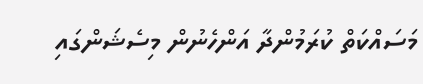މަސައްކަތް ކުރަމުންދާ އަންހެނުން މިސެޝަންގައި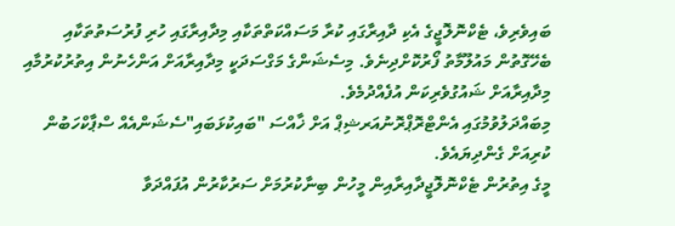ބައިވެރިވެ، ޓެކްނޮލޮޖީގެ އެކި ދާއިރާގައި ކުރާ މަސައްކަތްތަކާއި މިދާއިރާގައި ހުރި ފުރުސަތުތަކާއި ބެހޭގޮތުން މައުލޫމާތު ފޯރުކޮށްދިނެވެ. މިސެޝަންގެ މަގްސަދަކީ މިދާއިރާއަށް އަންހެނުން އިތުރުކުރުމާއި މިދާއިރާއަށް ޝައުގުވެރިކަން އުފެއްދުމެވެ.
މިބައްދަލުވުމުގައި އެންޓްރޮޕްރޮނުއަރޝިޕް އަށް ޚާއްސަ "ބައިކުޅަބައި"ސެޝަންއެއް ސްޕާކްހަބުން ކުރިއަށް ގެންދިޔައެވެ.
މީގެ އިތުރުން ޓެކްނޮލޮޖީދާއިރާއިން މީހުން ބިނާކުރުމަށް ސަރުކާރުން އުފައްދަވާ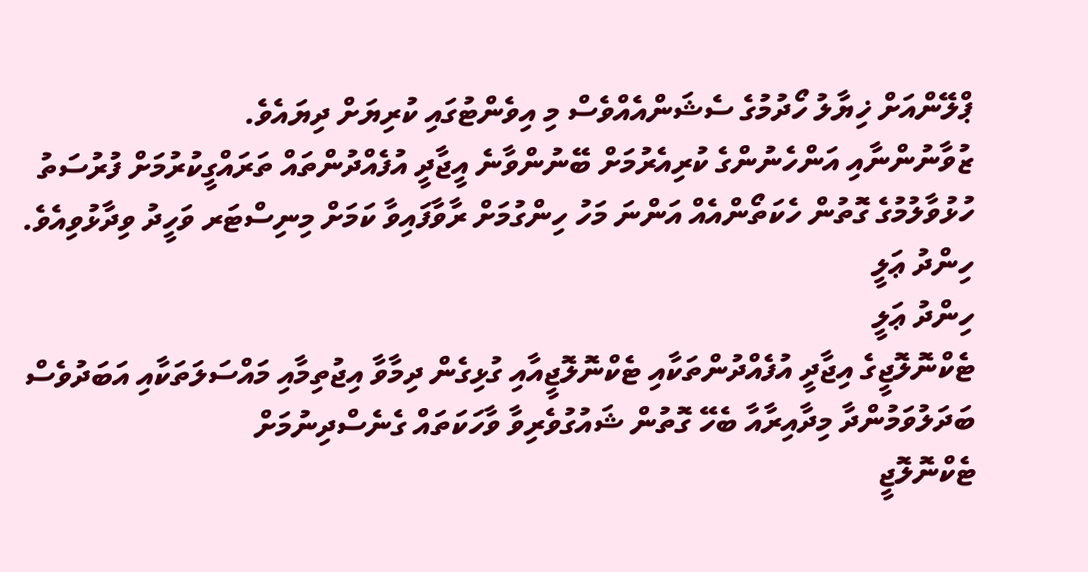ޕްލޭންއަށް ޚިޔާލު ހޯދުމުގެ ސެޝަންއެއްވެސް މި އިވެންޓުގައި ކުރިޔަށް ދިޔައެވެ.
ޒުވާނުންނާއި އަންހެނުންގެ ކުރިއެރުމަށް ބޭނުންވާނެ އީޖާދީ އުފެއްދުންތައް ތަރައްގީކުރުމަށް ފުރުސަތު ހުޅުވާލުމުގެ ގޮތުން ހެކަތޯންއެއް އަންނަ މަހު ހިންގުމަށް ރާވާފައިވާ ކަމަށް މިނިސްޓަރ ވަހީދު ވިދާޅުވިއެވެ.
ހިންދު ޢަލީ
ހިންދު ޢަލީ
ޓެކްނޮލޮޖީގެ އިޖާދީ އުފެއްދުންތަކާއި ޓެކްނޮލޮޖީއާއި ގުޅިގެން ދިމާވާ އިޖުތިމާއި މައްސަލަތަކާއި އަބަދުވެސް ބަދަލުވަމުންދާ މިދާއިރާއާ ބެހޭ ގޮތުން ޝައުގުވެރިވާ ވާހަކަތައް ގެނެސްދިނުމަށް
ޓެކްނޮލޮޖީ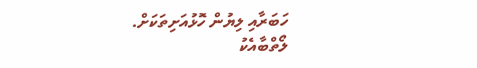ހަބަރާއި ލިޔުން ހޮޅުއަށިތަކަށް.
ލޯތްބާއެކު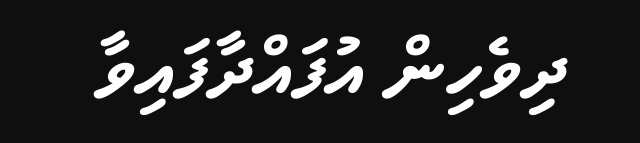ދިވެހިން އުފައްދާފައިވާ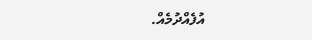އުފެއްދުމެއް.